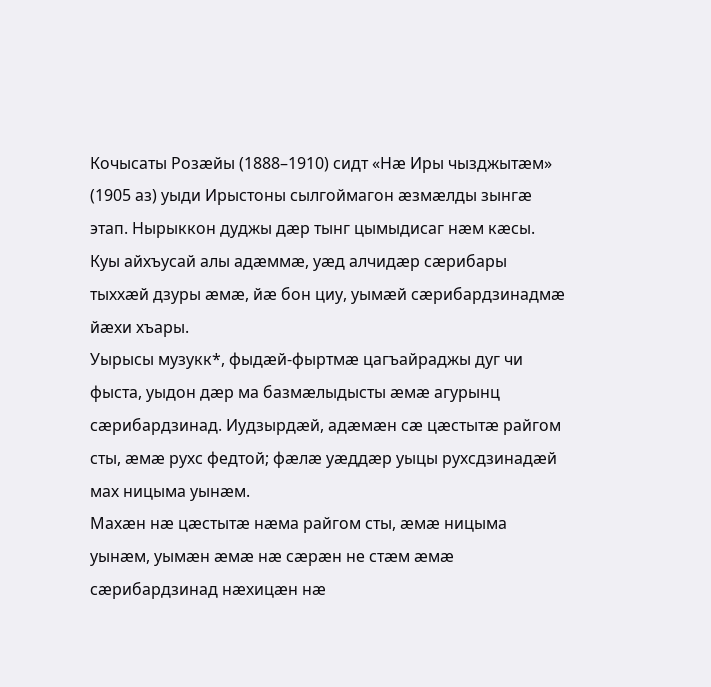Кочысаты Розæйы (1888–1910) сидт «Нæ Иры чызджытæм» (1905 аз) уыди Ирыстоны сылгоймагон æзмæлды зынгæ этап. Нырыккон дуджы дæр тынг цымыдисаг нæм кæсы.
Куы айхъусай алы адæммæ, уæд алчидæр сæрибары тыххæй дзуры æмæ, йæ бон циу, уымæй сæрибардзинадмæ йæхи хъары.
Уырысы музукк*, фыдæй-фыртмæ цагъайраджы дуг чи фыста, уыдон дæр ма базмæлыдысты æмæ агурынц сæрибардзинад. Иудзырдæй, адæмæн сæ цæстытæ райгом сты, æмæ рухс федтой; фæлæ уæддæр уыцы рухсдзинадæй мах ницыма уынæм.
Махæн нæ цæстытæ нæма райгом сты, æмæ ницыма уынæм, уымæн æмæ нæ сæрæн не стæм æмæ сæрибардзинад нæхицæн нæ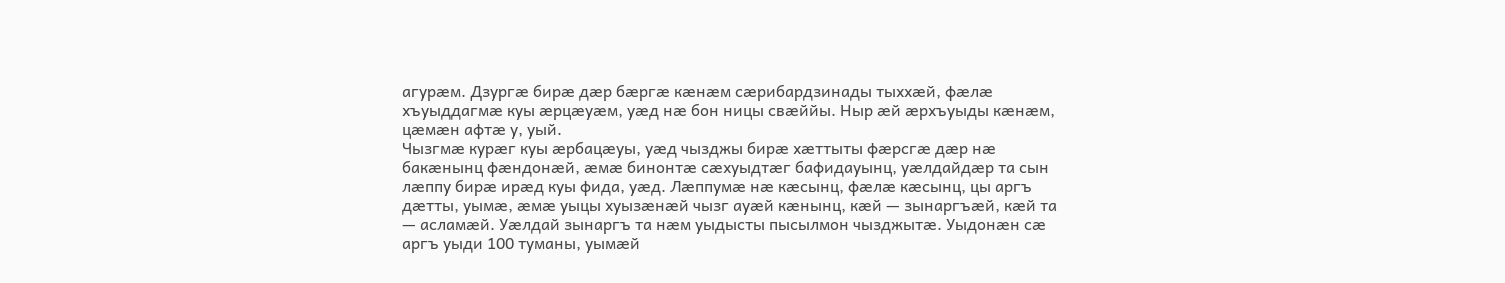агурæм. Дзургæ бирæ дæр бæргæ кæнæм сæрибардзинады тыххæй, фæлæ хъуыддагмæ куы æрцæуæм, уæд нæ бон ницы свæййы. Ныр æй æрхъуыды кæнæм, цæмæн афтæ у, уый.
Чызгмæ курæг куы æрбацæуы, уæд чызджы бирæ хæттыты фæрсгæ дæр нæ бакæнынц фæндонæй, æмæ бинонтæ сæхуыдтæг бафидауынц, уæлдайдæр та сын лæппу бирæ ирæд куы фида, уæд. Лæппумæ нæ кæсынц, фæлæ кæсынц, цы аргъ дæтты, уымæ, æмæ уыцы хуызæнæй чызг ауæй кæнынц, кæй — зынаргъæй, кæй та — асламæй. Уæлдай зынаргъ та нæм уыдысты пысылмон чызджытæ. Уыдонæн сæ аргъ уыди 100 туманы, уымæй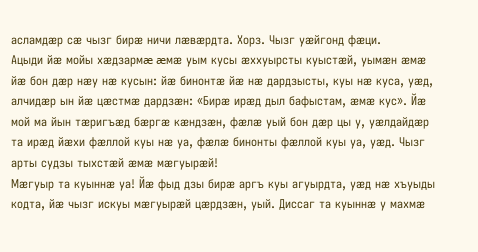асламдæр сæ чызг бирæ ничи лæвæрдта. Хорз. Чызг уæйгонд фæци.
Ацыди йæ мойы хæдзармæ æмæ уым кусы æххуырсты куыстæй, уымæн æмæ йæ бон дæр нæу нæ кусын: йæ бинонтæ йæ нæ дардзысты, куы нæ куса, уæд, алчидæр ын йæ цæстмæ дардзæн: «Бирæ ирæд дыл бафыстам, æмæ кус». Йæ мой ма йын тæригъæд бæргæ кæндзæн, фæлæ уый бон дæр цы у, уæлдайдæр та ирæд йæхи фæллой куы нæ уа, фæлæ бинонты фæллой куы уа, уæд. Чызг арты судзы тыхстæй æмæ мæгуырæй!
Мæгуыр та куыннæ уа! Йæ фыд дзы бирæ аргъ куы агуырдта, уæд нæ хъуыды кодта, йæ чызг искуы мæгуырæй цæрдзæн, уый. Диссаг та куыннæ у махмæ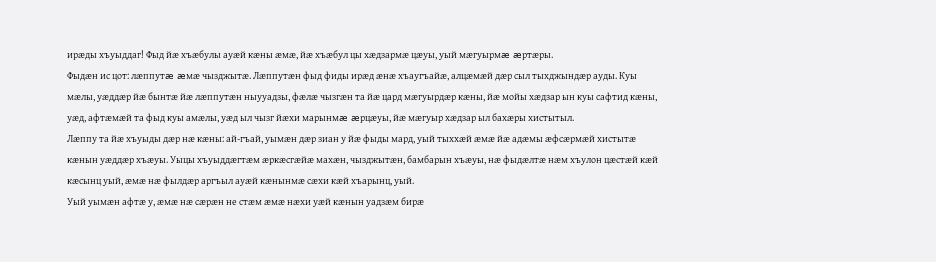ирæды хъуыддаг! Фыд йæ хъæбулы ауæй кæны æмæ, йæ хъæбул цы хæдзармæ цæуы, уый мæгуырмæ æртæры.
Фыдæн ис цот: лæппутæ æмæ чызджытæ. Лæппутæн фыд фиды ирæд æнæ хъаугъайæ, алцæмæй дæр сыл тыхджындæр ауды. Куы мæлы, уæддæр йæ бынтæ йæ лæппутæн ныууадзы, фæлæ чызгæн та йæ цард мæгуырдæр кæны, йæ мойы хæдзар ын куы сафтид кæны, уæд, афтæмæй та фыд куы амæлы, уæд ыл чызг йæхи марынмæ æрцæуы, йæ мæгуыр хæдзар ыл бахæры хистытыл.
Лæппу та йæ хъуыды дæр нæ кæны: ай-гъай, уымæн дæр зиан у йæ фыды мард, уый тыххæй æмæ йæ адæмы æфсæрмæй хистытæ кæнын уæддæр хъæуы. Уыцы хъуыддæгтæм æркæсгæйæ махæн, чызджытæн, бамбарын хъæуы, нæ фыдæлтæ нæм хъулон цæстæй кæй кæсынц уый, æмæ нæ фылдæр аргъыл ауæй кæнынмæ сæхи кæй хъарынц, уый.
Уый уымæн афтæ у, æмæ нæ сæрæн не стæм æмæ нæхи уæй кæнын уадзæм бирæ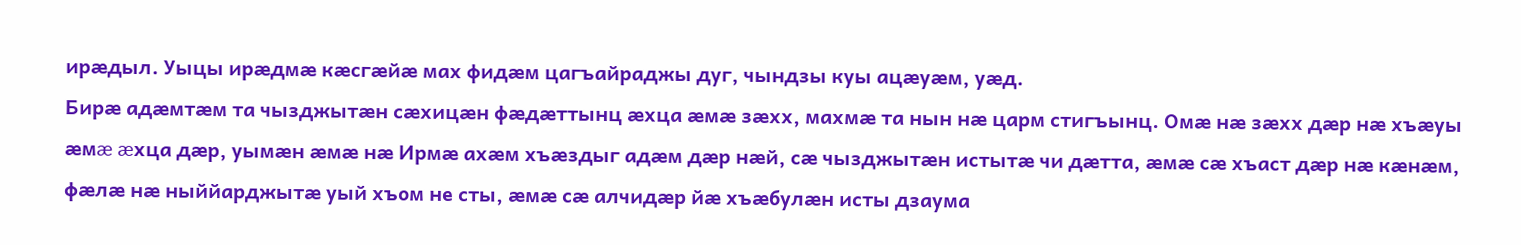ирæдыл. Уыцы ирæдмæ кæсгæйæ мах фидæм цагъайраджы дуг, чындзы куы ацæуæм, уæд.
Бирæ адæмтæм та чызджытæн сæхицæн фæдæттынц æхца æмæ зæхх, махмæ та нын нæ царм стигъынц. Омæ нæ зæхх дæр нæ хъæуы æмæ æхца дæр, уымæн æмæ нæ Ирмæ ахæм хъæздыг адæм дæр нæй, сæ чызджытæн истытæ чи дæтта, æмæ сæ хъаст дæр нæ кæнæм, фæлæ нæ ныййарджытæ уый хъом не сты, æмæ сæ алчидæр йæ хъæбулæн исты дзаума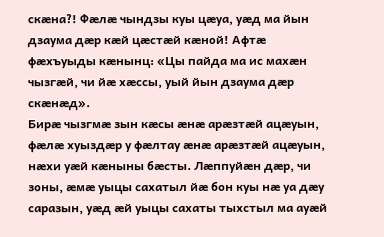скæна?! Фæлæ чындзы куы цæуа, уæд ма йын дзаума дæр кæй цæстæй кæной! Афтæ фæхъуыды кæнынц: «Цы пайда ма ис махæн чызгæй, чи йæ хæссы, уый йын дзаума дæр скæнæд».
Бирæ чызгмæ зын кæсы æнæ арæзтæй ацæуын, фæлæ хуыздæр у фæлтау æнæ арæзтæй ацæуын, нæхи уæй кæныны бæсты. Лæппуйæн дæр, чи зоны, æмæ уыцы сахатыл йæ бон куы нæ уа дæу саразын, уæд æй уыцы сахаты тыхстыл ма ауæй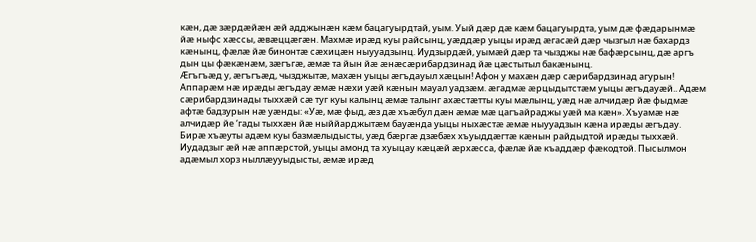кæн, дæ зæрдæйæн æй адджынæн кæм бацагуырдтай, уым. Уый дæр дæ кæм бацагуырдта, уым дæ фæдарынмæ йæ ныфс хæссы, æвæццæгæн. Махмæ ирæд куы райсынц, уæддæр уыцы ирæд æгасæй дæр чызгыл нæ бахардз кæнынц, фæлæ йæ бинонтæ сæхицæн ныууадзынц. Иудзырдæй, уымæй дæр та чызджы нæ бафæрсынц, дæ аргъ дын цы фæкæнæм, зæгъгæ, æмæ та йын йæ æнæсæрибардзинад йæ цæстытыл бакæнынц.
Æгъгъæд у, æгъгъæд, чызджытæ, махæн уыцы æгъдауыл хæцын! Афон у махæн дæр сæрибардзинад агурын! Аппарæм нæ ирæды æгъдау æмæ нæхи уæй кæнын мауал уадзæм. æгадмæ æрцыдытстæм уыцы æгъдауæй.. Адæм сæрибардзинады тыххæй сæ туг куы калынц æмæ талынг ахæстæтты куы мæлынц, уæд нæ алчидæр йæ фыдмæ афтæ бадзурын нæ уæнды: «Уæ, мæ фыд, æз дæ хъæбул дæн æмæ мæ цагъайраджы уæй ма кæн». Хъуамæ нæ алчидæр йе ‘гады тыххæн йæ ныййарджытæм бауæнда уыцы ныхæстæ æмæ ныууадзын кæна ирæды æгъдау. Бирæ хъæуты адæм куы базмæлыдысты, уæд бæргæ дзæбæх хъуыддæгтæ кæнын райдыдтой ирæды тыххæй. Иудадзыг æй нæ аппæрстой, уыцы амонд та хуыцау кæцæй æрхæсса, фæлæ йæ къаддæр фæкодтой. Пысылмон адæмыл хорз ныллæууыдысты, æмæ ирæд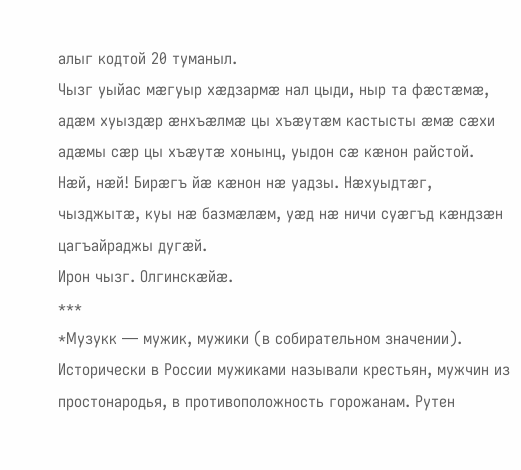алыг кодтой 20 туманыл.
Чызг уыйас мæгуыр хæдзармæ нал цыди, ныр та фæстæмæ, адæм хуыздæр æнхъæлмæ цы хъæутæм кастысты æмæ сæхи адæмы сæр цы хъæутæ хонынц, уыдон сæ кæнон райстой.
Нæй, нæй! Бирæгъ йæ кæнон нæ уадзы. Нæхуыдтæг, чызджытæ, куы нæ базмæлæм, уæд нæ ничи суæгъд кæндзæн цагъайраджы дугæй.
Ирон чызг. Олгинскæйæ.
***
*Музукк — мужик, мужики (в собирательном значении). Исторически в России мужиками называли крестьян, мужчин из простонародья, в противоположность горожанам. Рутен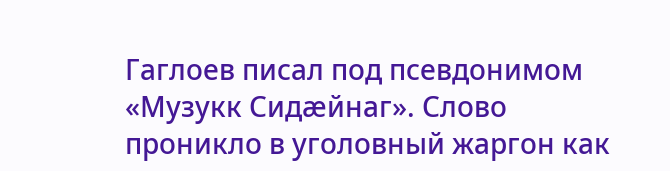Гаглоев писал под псевдонимом «Музукк Сидæйнаг». Слово проникло в уголовный жаргон как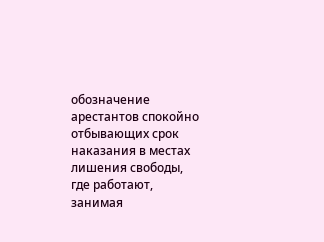обозначение арестантов спокойно отбывающих срок наказания в местах лишения свободы, где работают, занимая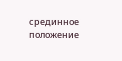срединное положение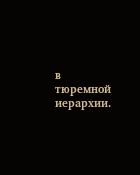в тюремной иерархии.